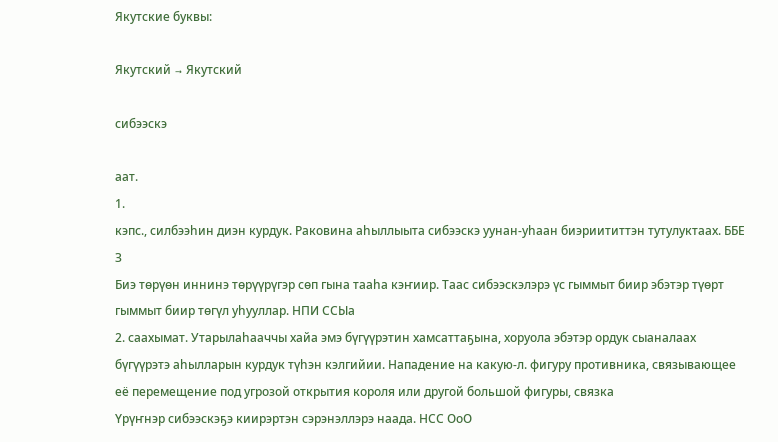Якутские буквы:

Якутский → Якутский

сибээскэ

аат.
1.
кэпс., силбээһин диэн курдук. Раковина аһыллыыта сибээскэ уунан-уһаан биэриититтэн тутулуктаах. ББЕ З
Биэ төрүөн иннинэ төрүүрүгэр сөп гына тааһа кэҥиир. Таас сибээскэлэрэ үс гыммыт биир эбэтэр түөрт гыммыт биир төгүл уһууллар. НПИ ССЫа
2. саахымат. Утарылаһааччы хайа эмэ бүгүүрэтин хамсаттаҕына, хоруола эбэтэр ордук сыаналаах бүгүүрэтэ аһылларын курдук түһэн кэлгийии. Нападение на какую-л. фигуру противника, связывающее её перемещение под угрозой открытия короля или другой большой фигуры, связка
Үрүҥнэр сибээскэҕэ киирэртэн сэрэнэллэрэ наада. НСС ОоО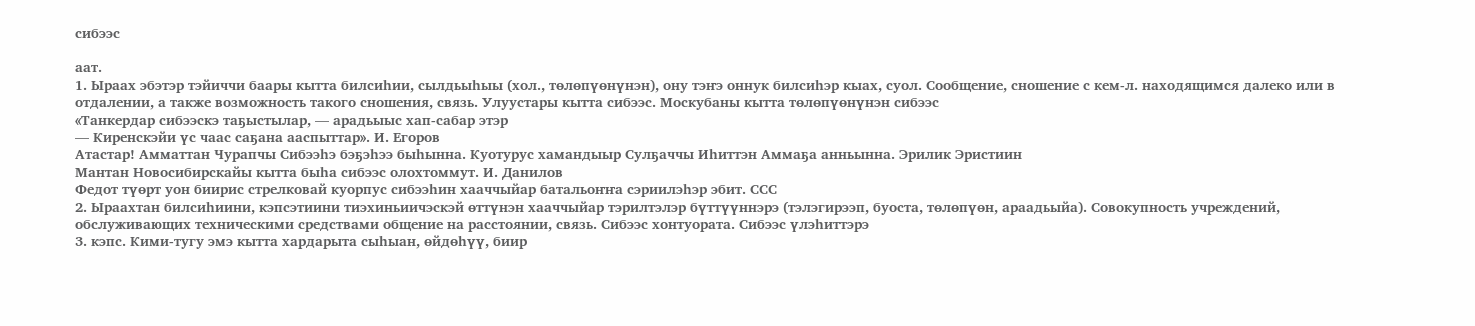сибээс

аат.
1. Ыраах эбэтэр тэйиччи баары кытта билсиһии, сылдьыһыы (хол., төлөпүөнүнэн), ону тэҥэ оннук билсиһэр кыах, суол. Сообщение, сношение с кем-л. находящимся далеко или в отдалении, а также возможность такого сношения, связь. Улуустары кытта сибээс. Москубаны кытта төлөпүөнүнэн сибээс
«Танкердар сибээскэ таҕыстылар, — арадьыыс хап-сабар этэр
— Киренскэйи үс чаас саҕана ааспыттар». И. Егоров
Атастар! Амматтан Чурапчы Сибээһэ бэҕэһээ быһынна. Куотурус хамандыыр Сулҕаччы Иһиттэн Аммаҕа анньынна. Эрилик Эристиин
Мантан Новосибирскайы кытта быһа сибээс олохтоммут. И. Данилов
Федот түөрт уон биирис стрелковай куорпус сибээһин хааччыйар батальоҥҥа сэриилэһэр эбит. ССС
2. Ыраахтан билсиһиини, кэпсэтиини тиэхиньиичэскэй өттүнэн хааччыйар тэрилтэлэр бүттүүннэрэ (тэлэгирээп, буоста, төлөпүөн, араадьыйа). Совокупность учреждений, обслуживающих техническими средствами общение на расстоянии, связь. Сибээс хонтуората. Сибээс үлэһиттэрэ
3. кэпс. Кими-тугу эмэ кытта хардарыта сыһыан, өйдөһүү, биир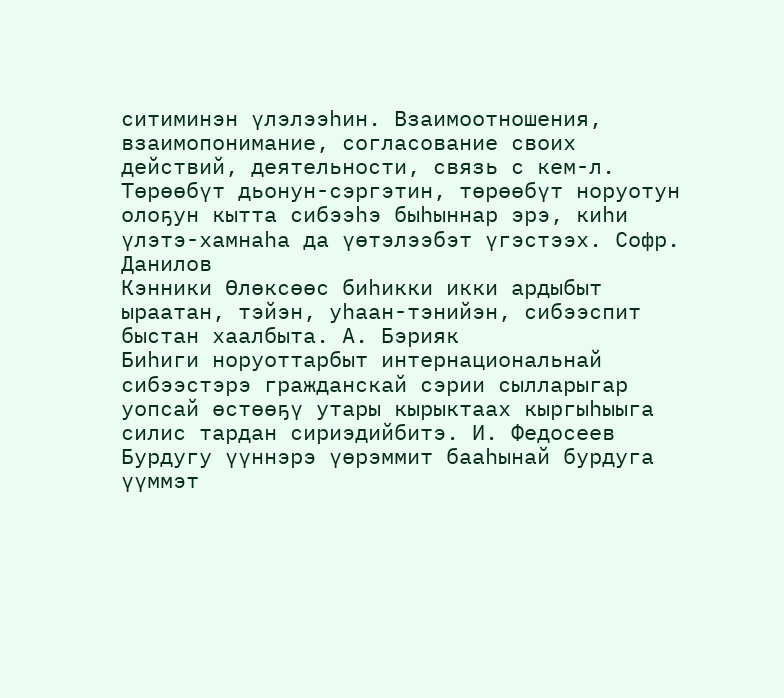ситиминэн үлэлээһин. Взаимоотношения, взаимопонимание, согласование своих действий, деятельности, связь с кем-л.
Төрөөбүт дьонун-сэргэтин, төрөөбүт норуотун олоҕун кытта сибээһэ быһыннар эрэ, киһи үлэтэ-хамнаһа да үөтэлээбэт үгэстээх. Софр. Данилов
Кэнники Өлөксөөс биһикки икки ардыбыт ыраатан, тэйэн, уһаан-тэнийэн, сибээспит быстан хаалбыта. А. Бэрияк
Биһиги норуоттарбыт интернациональнай сибээстэрэ гражданскай сэрии сылларыгар уопсай өстөөҕү утары кырыктаах кыргыһыыга силис тардан сириэдийбитэ. И. Федосеев
Бурдугу үүннэрэ үөрэммит бааһынай бурдуга үүммэт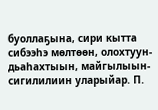буоллаҕына, сири кытта сибээһэ мөлтөөн, олохтуун-дьаһахтыын, майгылыын-сигилилиин уларыйар. П.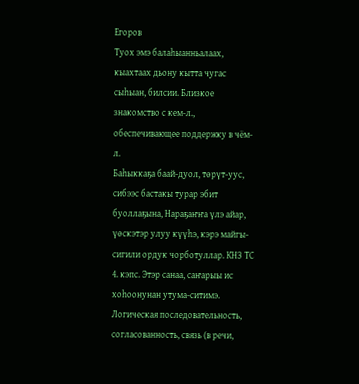Егоров
Туох эмэ балаһыанньалаах, кыахтаах дьону кытта чугас сыһыан, билсии. Близкое знакомство с кем-л., обеспечивающее поддержку в чём-л.
Баһыккаҕа баай-дуол, төрүт-уус, сибээс бастакы турар эбит буоллаҕына, Нараҕаҥҥа үлэ айар, үөскэтэр улуу күүһэ, кэрэ майгы-сигили ордук чорботуллар. КНЗ ТС
4. кэпс. Этэр санаа, саҥарыы ис хоһоонунан утума-ситимэ. Логическая последовательность, согласованность, связь (в речи,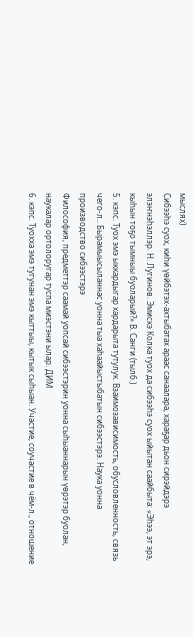мыслях)
Сибээһэ суох, киһи үөйбэтэх-ахтыбатах араас санаалара, хараҕар дьон сирэйдэрэ элэҥнэһэллэр. Н. Лугинов. Эмискэ Колка туох да сибээһэ суох ыйытан саайбыта: «Эһээ, эт эрэ, кыһын тоҕо тымныы буоларый?» В. Санги (тылб.)
5. кэпс. Туох эмэ ыккардыгар хардарыта тутулук. Взаимозависимость, обусловленность, связь чего-л.. Бырамыысыланнас уонна тыа хаһаайыстыбатын сибээстэрэ. Наука уонна производство сибээстэрэ
Философия, предметтэр саамай уопсай сибээстэрин уонна сыһыаннарын үөрэтэр буолан, наукалар ортолоругар туспа миэстэни ылар. ДИМ
6. кэпс. Туохха эмэ тугунан эмэ кыттыы, кытык сыһыан. Участие, соучастие в чём-л., отношение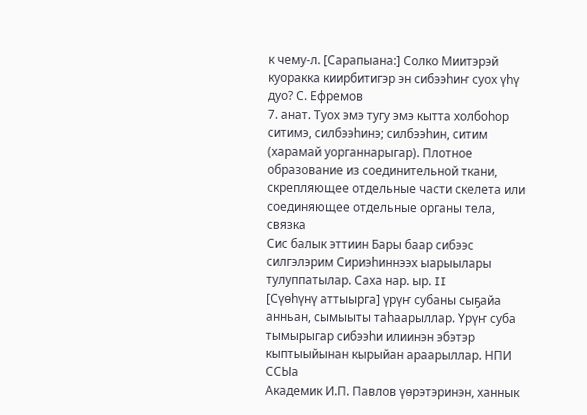к чему-л. [Сарапыана:] Солко Миитэрэй куоракка киирбитигэр эн сибээһиҥ суох үһү дуо? С. Ефремов
7. анат. Туох эмэ тугу эмэ кытта холбоһор ситимэ, силбээһинэ; силбээһин, ситим (харамай уорганнарыгар). Плотное образование из соединительной ткани, скрепляющее отдельные части скелета или соединяющее отдельные органы тела, связка
Сис балык эттиин Бары баар сибээс силгэлэрим Сириэһиннээх ыарыылары тулуппатылар. Саха нар. ыр. II
[Сүөһүнү аттыырга] үрүҥ субаны сыҕайа анньан, сымыыты таһаарыллар. Үрүҥ суба тымырыгар сибээһи илиинэн эбэтэр кыптыыйынан кырыйан араарыллар. НПИ ССЫа
Академик И.П. Павлов үөрэтэринэн, ханнык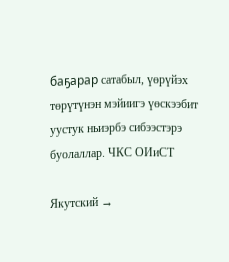баҕарар сатабыл, үөрүйэх төрүтүнэн мэйиигэ үөскээбит уустук ньиэрбэ сибээстэрэ буолаллар. ЧКС ОИиСТ

Якутский →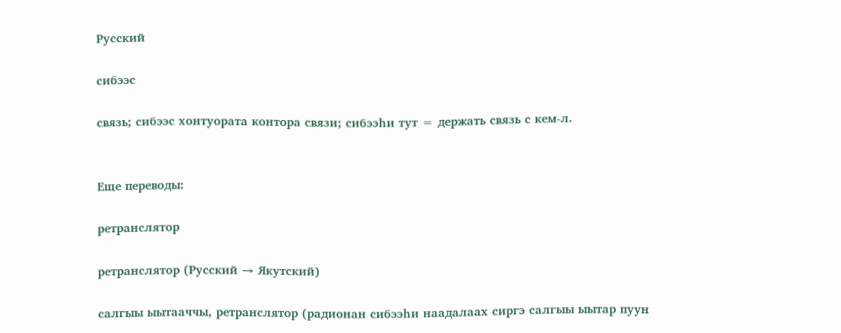Русский

сибээс

связь; сибээс хонтуората контора связи; сибээһи тут = держать связь с кем-л.


Еще переводы:

ретранслятор

ретранслятор (Русский → Якутский)

салгыы ыытааччы, ретранслятор (радионан сибээһи наадалаах сиргэ салгыы ыытар пуун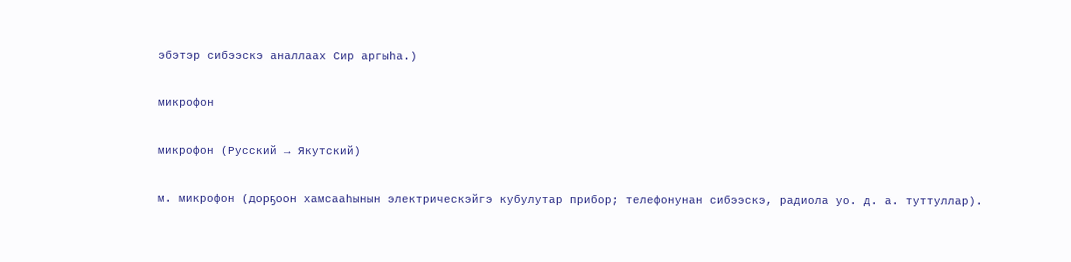эбэтэр сибээскэ аналлаах Сир аргыһа.)

микрофон

микрофон (Русский → Якутский)

м. микрофон (дорҕоон хамсааһынын электрическэйгэ кубулутар прибор; телефонунан сибээскэ, радиола уо. д. а. туттуллар).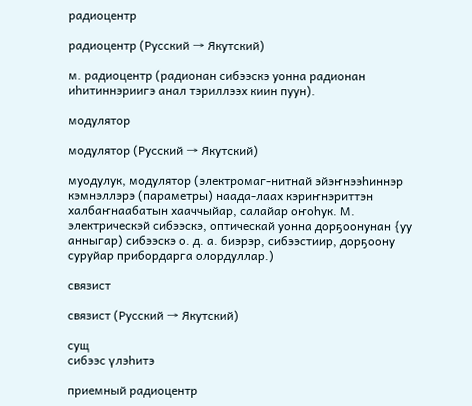радиоцентр

радиоцентр (Русский → Якутский)

м. радиоцентр (радионан сибээскэ уонна радионан иһитиннэриигэ анал тэриллээх киин пуун).

модулятор

модулятор (Русский → Якутский)

муодулук, модулятор (электромаг-нитнай эйэҥнээһиннэр кэмнэллэрэ (параметры) наада-лаах кэриҥнэриттэн халбаҥнаабатын хааччыйар, салайар оҥоһук. М. электрическэй сибээскэ, оптическай уонна дорҕоонунан {уу анныгар) сибээскэ о. д. а. биэрэр, сибээстиир, дорҕоону суруйар прибордарга олордуллар.)

связист

связист (Русский → Якутский)

сущ
сибээс үлэһитэ

приемный радиоцентр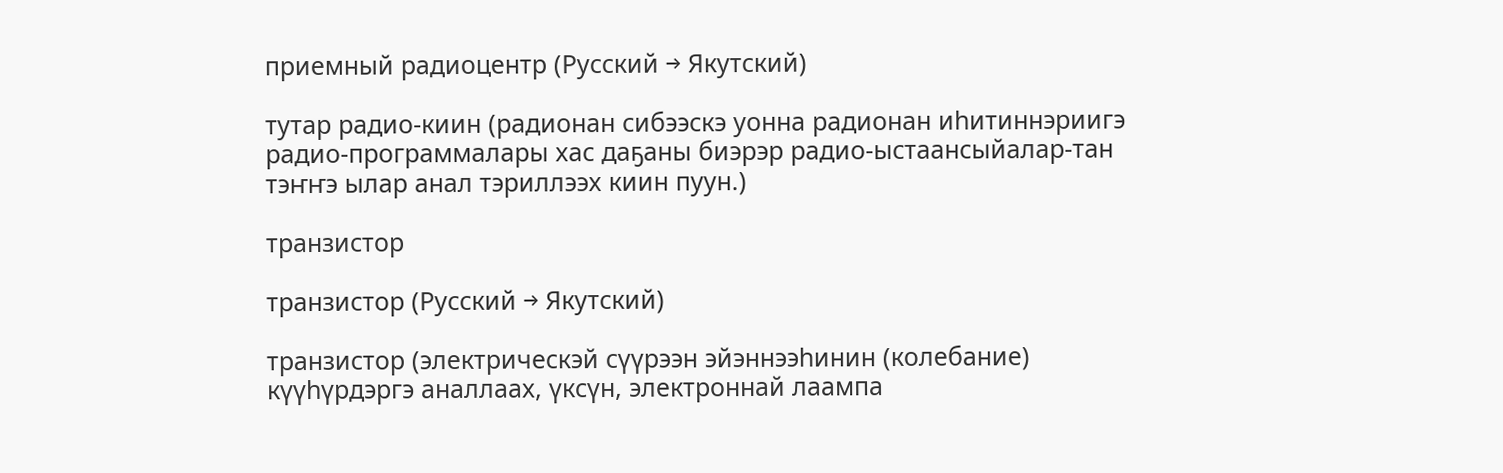приемный радиоцентр (Русский → Якутский)

тутар радио-киин (радионан сибээскэ уонна радионан иһитиннэриигэ радио-программалары хас даҕаны биэрэр радио-ыстаансыйалар-тан тэҥҥэ ылар анал тэриллээх киин пуун.)

транзистор

транзистор (Русский → Якутский)

транзистор (электрическэй сүүрээн эйэннээһинин (колебание) күүһүрдэргэ аналлаах, үксүн, электроннай лаампа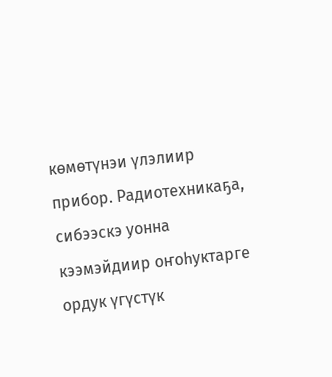көмөтүнэи үлэлиир прибор. Радиотехникаҕа, сибээскэ уонна кээмэйдиир оҥоһуктарге ордук үгүстүк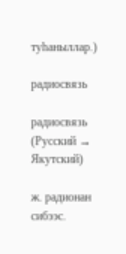туһаныллар.)

радиосвязь

радиосвязь (Русский → Якутский)

ж. радионан сибээс.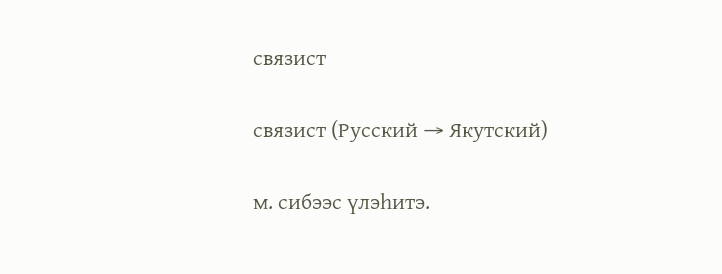связист

связист (Русский → Якутский)

м. сибээс үлэһитэ.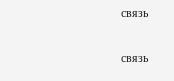связь

связь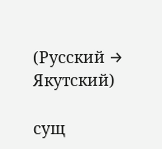(Русский → Якутский)

сущ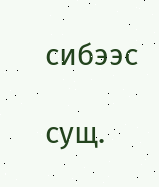сибээс

сущ.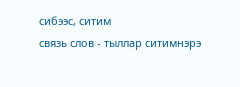сибээс, ситим
связь слов - тыллар ситимнэрэ